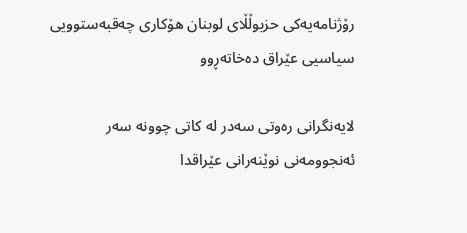رۆژنامه‌یه‌كی حزبوڵڵای لوبنان هۆكاری چه‌قبه‌ستوویی سیاسیی عێراق ده‌خاته‌ڕوو

لایه‌نگرانی ره‌وتی سه‌در له‌ كاتی چوونه‌ سه‌ر ئه‌نجوومه‌نی نوێنه‌رانی عێراقدا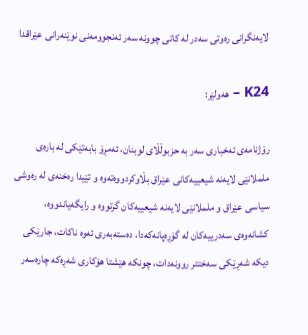لایه‌نگرانی ره‌وتی سه‌در له‌ كاتی چوونه‌ سه‌ر ئه‌نجوومه‌نی نوێنه‌رانی عێراقدا

K24 – هه‌ولێر:

رۆژنامه‌ی ئه‌خباری سه‌ر به‌ حزبوڵڵای لوبنان، ئه‌مڕۆ بابه‌تێكی له‌ باره‌ی ململانێی لایه‌نه‌ شیعییه‌كانی عێراق بڵاوكردووه‌ته‌وه‌ و تێیدا ره‌خنه‌ی له‌ ره‌وشی سیاسی عێراق و ململانێی لایه‌نه‌ شیعییه‌كان گرتووه‌ و رایگه‌یاندووه‌، كشانه‌وه‌ی سه‌درییه‌كان له‌ گۆڕه‌پانه‌كه‌دا، ده‌سته‌به‌ری ئه‌وه‌ ناكات، جارێكی دیكه‌ شه‌ڕێكی سه‌ختتر روونه‌دات، چونكه‌ هێشتا هۆكاری شه‌ڕه‌كه‌ چاره‌سه‌ر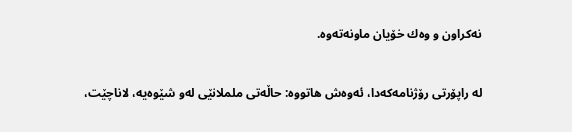نه‌كراون و وه‌ك خۆیان ماونه‌ته‌وه‌.

له‌ راپۆرتی رۆژنامه‌كه‌دا، ئه‌وه‌ش هاتووه‌: حاڵه‌تی ململانێی له‌و شێوه‌یه‌، لاناچێت،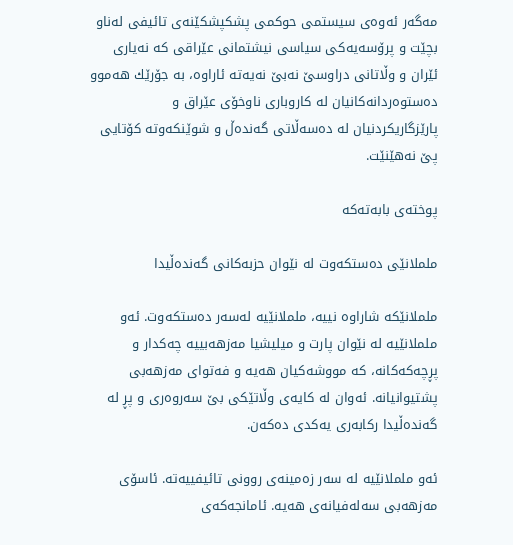مه‌گه‌ر ئه‌وه‌ی سیستمی حوكمی پشكپشكێنه‌ی تائیفی له‌ناو بچێت و پرۆسه‌یه‌كی سیاسی نیشتمانی عێراقی كه‌ نه‌یاری ئێران و وڵاتانی دراوسێ نه‌بێ نه‌یه‌ته‌ ئاراوه‌، به‌ جۆرێك هه‌موو ده‌ستوه‌ردانه‌كانیان له‌ كاروباری ناوخۆی عێراق و پارێزگاریكردنیان له‌ ده‌سه‌ڵاتی گه‌نده‌ڵ و شوێنكه‌وته‌ كۆتایی پێ نه‌هێنێت.

پوخته‌ی بابه‌ته‌كه‌

ململانێی ده‌ستكه‌وت له‌ نێوان حزبه‌كانی گه‌نده‌ڵیدا

ململانێكه‌ شاراوه‌ نییه‌، ململانێیه‌ له‌سه‌ر ده‌ستكه‌وت. ئه‌و ململانێیه‌ له‌ نێوان پارت و میلیشیا مه‌زهه‌بییه‌ چه‌كدار و پڕچه‌كه‌كانه‌، كه‌ مووشه‌كیان هه‌یه‌ و فه‌توای مه‌زهه‌بی پشتیوانیانه‌. ئه‌وان له‌ كایه‌ی وڵاتێكی بێ سه‌روه‌ری و پڕ له‌ گه‌نده‌ڵیدا ركابه‌ری یه‌كدی ده‌كه‌ن.

ئه‌و ململانێیه‌ له‌ سه‌ر زه‌مینه‌ی روونی تائیفییه‌ته‌. ئاسۆی مه‌زهه‌بی سه‌له‌فیانه‌ی هه‌یه‌. ئامانجه‌كه‌ی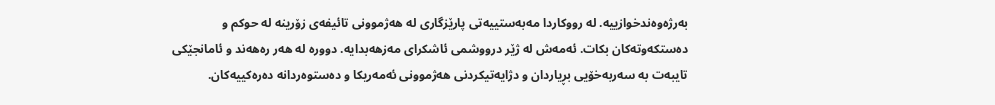به‌رژه‌وه‌ندخوازییه‌. له‌ رووكاردا مه‌به‌ستییه‌تی پارێزگاری له‌ هه‌ژموونی تائیفه‌ی زۆرینه‌ له‌ حوكم و ده‌ستكه‌وته‌كان بكات. ئه‌مه‌ش له‌ ژێر درووشمی ئاشكرای مه‌زهه‌بدایه‌. دووره‌ له‌ هه‌ر ره‌هه‌ند و ئامانجێكی تایبه‌ت به‌ سه‌ربه‌خۆیی بڕیاردان و دژایه‌تیكردنی هه‌ژموونی ئه‌مه‌ریكا و ده‌ستوه‌ردانه‌ ده‌ره‌كییه‌كان.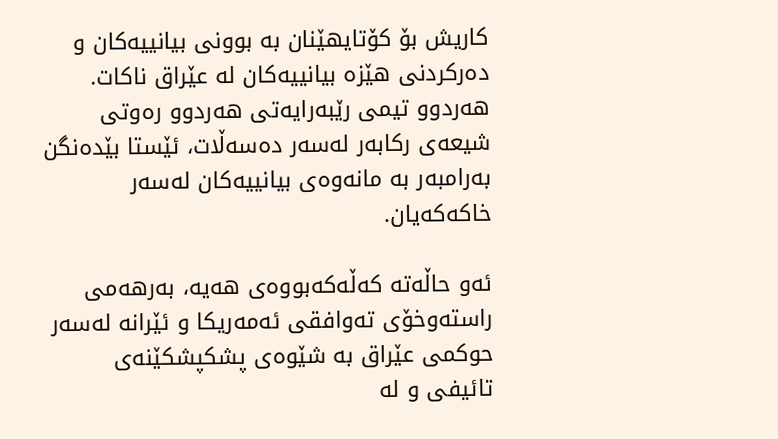كاریش بۆ كۆتایهێنان به‌ بوونی بیانییه‌كان و ده‌ركردنی هێزه‌ بیانییه‌كان له‌ عێراق ناكات. هه‌ردوو تیمی رێبه‌رایه‌تی هه‌ردوو ره‌وتی شیعه‌ی ركابه‌ر له‌سه‌ر ده‌سه‌ڵات، ئێستا بێده‌نگن به‌رامبه‌ر به‌ مانه‌وه‌ی بیانییه‌كان له‌سه‌ر خاكه‌كه‌یان.

ئه‌و حاڵه‌ته‌ كه‌ڵه‌كه‌بووه‌ی هه‌یه‌، به‌رهه‌می راسته‌وخۆی ته‌وافقی ئه‌مه‌ریكا و ئێرانه‌ له‌سه‌ر حوكمی عێراق به‌ شێوه‌ی پشكپشكێنه‌ی تائیفی و له‌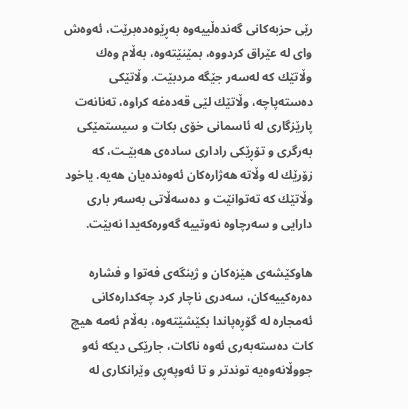رێی حزبه‌كانی گه‌نده‌ڵییه‌وه‌ به‌ڕێوه‌ده‌برێت، ئه‌وه‌ش وای له‌ عێراق كردووه‌، بمێنێته‌وه‌، به‌ڵام وه‌ك وڵاتێك كه‌ له‌سه‌ر جێگه‌ مردبێت. وڵاتێكی ده‌سته‌پاچه‌، وڵاتێك لێی قه‌ده‌غه‌ كراوه‌، ته‌نانه‌ت پارێزگاری له‌ ئاسمانی خۆی بكات و سیستمێكی به‌رگری و تۆڕێكی راداری ساده‌ی هه‌بێـت، كه‌ زۆرێك له‌ وڵاته‌ هه‌ژاره‌كان ئه‌وه‌نده‌یان هه‌یه‌. یاخود وڵاتێك كه‌ ته‌توانێت و ده‌سه‌ڵاتی به‌سه‌ر باری دارایی و سه‌رچاوه‌ نه‌وتییه‌ گه‌وره‌كه‌یدا نه‌بێت.

هاوكێشه‌ی هێزه‌كان و ژینگه‌ی فه‌توا و فشاره‌ ده‌ره‌كییه‌كان، سه‌دری ناچار كرد چه‌كداره‌كانی ئه‌مجاره‌ له‌ گۆڕه‌پاندا بكێشێته‌وه‌، به‌ڵام ئه‌مه‌ هیچ كات ده‌سته‌به‌ری ئه‌وه‌ ناكات، جارێكی دیكه‌ ئه‌و جووڵانه‌وه‌یه‌ توندتر و تا ئه‌وپه‌ڕی وێرانكاری له‌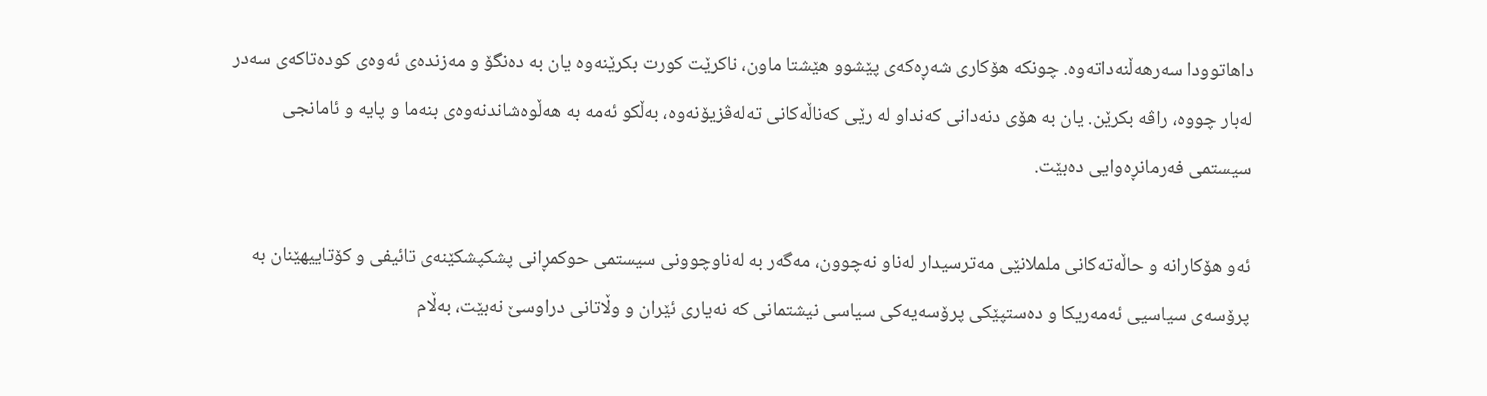داهاتوودا سه‌رهه‌ڵنه‌داته‌وه‌. چونكه‌ هۆكاری شه‌ڕه‌كه‌ی پێشوو هێشتا ماون، ناكرێت كورت بكرێنه‌وه‌ یان به‌ ده‌نگۆ و مه‌زنده‌ی ئه‌وه‌ی كوده‌تاكه‌ی سه‌در له‌بار چووه‌، راڤه‌ بكرێن. یان به‌ هۆی دنه‌دانی كه‌نداو له‌ رێی كه‌ناڵه‌كانی ته‌له‌ڤزیۆنه‌وه‌، به‌ڵكو ئه‌مه‌ به‌ هه‌ڵوه‌شاندنه‌وه‌ی بنه‌ما و پایه و ئامانجی سیستمی فه‌رمانڕه‌وایی ده‌بێت.

ئه‌و هۆكارانه‌ و حاڵه‌ته‌كانی ململانێی مه‌ترسیدار له‌ناو نه‌چوون، مه‌گه‌ر به‌ له‌ناوچوونی سیستمی حوكمڕانی پشكپشكێنه‌ی تائیفی و كۆتاییهێنان به‌ پرۆسه‌ی سیاسیی ئه‌مه‌ریكا و ده‌ستپێكی پرۆسه‌یه‌كی سیاسی نیشتمانی كه‌ نه‌یاری ئێران و وڵاتانی دراوسێ نه‌بێت، به‌ڵام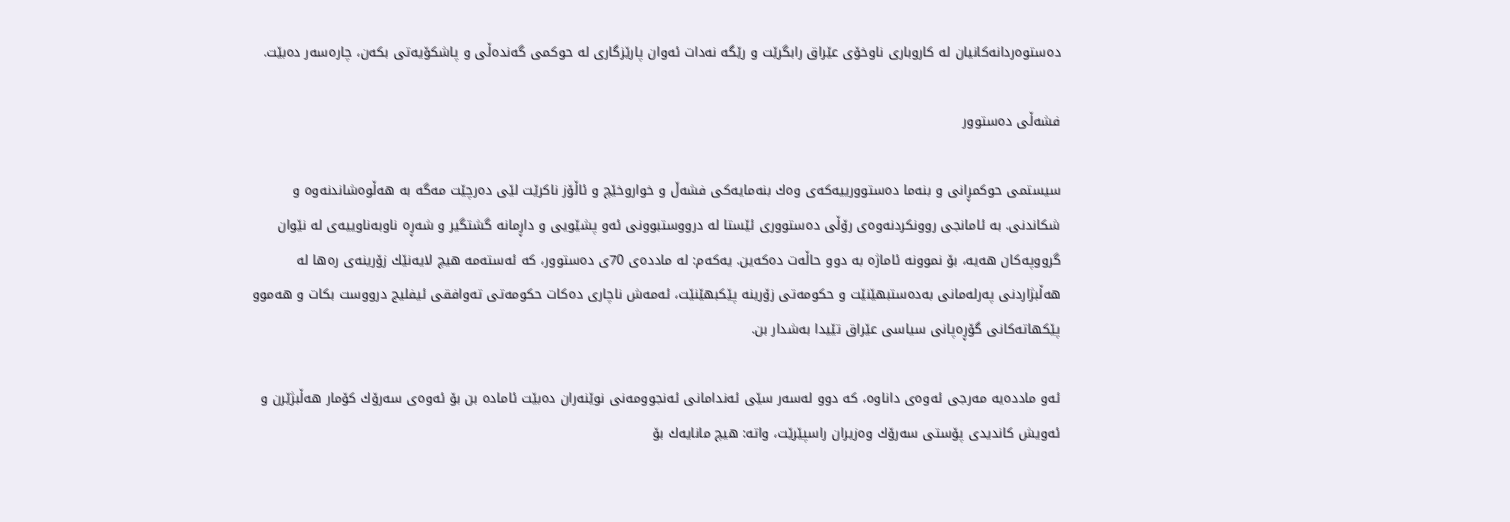ده‌ستوه‌ردانه‌كانیان له‌ كاروباری ناوخۆی عێراق رابگرێت و رێگه‌ نه‌دات ئه‌وان پارێزگاری له‌ حوكمی گه‌نده‌ڵی و پاشكۆیه‌تی بكه‌ن، چاره‌سه‌ر ده‌بێت.

فشه‌ڵی ده‌ستوور

سیستمی حوكمڕانی و بنه‌ما ده‌ستوورییه‌كه‌ی وه‌ك بنه‌مایه‌كی فشه‌ڵ و خواروخێچ و ئاڵۆز ناكرێت لێی ده‌رچێت مه‌گه‌ به‌ هه‌ڵوه‌شاندنه‌وه‌ و شكاندنی. به‌ ئامانجی روونكردنه‌وه‌ی رۆڵی ده‌ستووری ئێستا له‌ درووستبوونی ئه‌و پشێویی و داڕمانه‌ گشتگیر و شه‌ڕه‌ ناوبه‌ناوییه‌ی له‌ نێوان گرووپه‌كان هه‌یه‌، بۆ نموونه‌ ئاماژه‌ به‌ دوو حاڵه‌ت ده‌كه‌ین. یه‌كه‌م: له‌ مادده‌ی 70ی ده‌ستوور، كه‌ ئه‌سته‌مه‌ هیچ لایه‌نێك زۆرینه‌ی ره‌ها له‌ هه‌ڵبژاردنی په‌رله‌مانی به‌ده‌ستبهێنێت و حكومه‌تی زۆرینه‌ پێكبهێنێت، ئه‌مه‌ش ناچاری ده‌كات حكومه‌تی ته‌وافقی ئیفلیج درووست بكات و هه‌موو پێكهاته‌كانی گۆڕه‌پانی سیاسی عێراق تێیدا به‌شدار بن.

ئه‌و مادده‌یه‌ مه‌رجی ئه‌وه‌ی داناوه‌، كه‌ دوو له‌سه‌ر سێی ئه‌ندامانی ئه‌نجوومه‌نی نوێنه‌ران ده‌بێت ئاماده‌ بن بۆ ئه‌وه‌ی سه‌رۆك كۆمار هه‌ڵبژێرن و ئه‌ویش كاندیدی پۆستی سه‌رۆك وه‌زیران راسپێرێت، واته‌: هیچ مانایه‌ك بۆ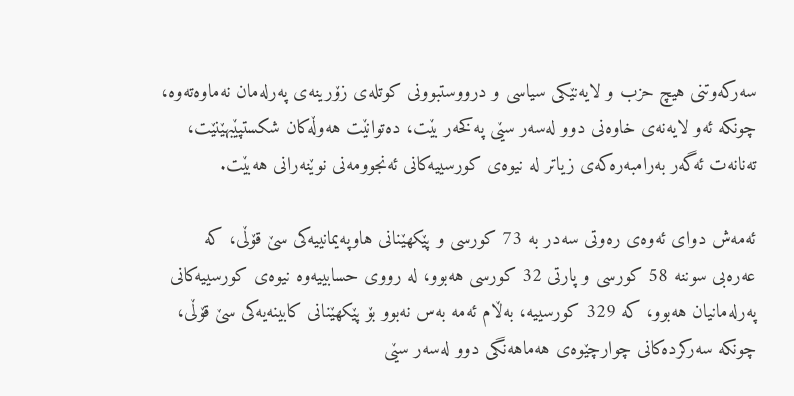سه‌ركه‌وتنی هیچ حزب و لایه‌نێكی سیاسی و درووستبوونی كوتله‌ی زۆرینه‌ی په‌رله‌مان نه‌ماوه‌ته‌وه‌، چونكه‌ ئه‌و لایه‌نه‌ی خاوه‌نی دوو له‌سه‌ر سێی په‌كخه‌ر بێت، ده‌توانێت هه‌وڵه‌كان شكستپێبهێنێت، ته‌نانه‌ت ئه‌گه‌ر به‌رامبه‌ره‌كه‌ی زیاتر له‌ نیوه‌ی كورسییه‌كانی ئه‌نجوومه‌نی نوێنه‌رانی هه‌بێت.

ئه‌مه‌ش دوای ئه‌وه‌ی ره‌وتی سه‌در به‌ 73 كورسی و پێكهێنانی هاوپه‌یمانییه‌كی سێ قۆڵی، كه‌ عه‌ره‌بی سوننه‌ 58 كورسی و پارتی 32 كورسی هه‌بوو، له‌ رووی حسابییه‌وه‌ نیوه‌ی كورسییه‌كانی په‌رله‌مانیان هه‌بوو، كه‌ 329 كورسییه‌، به‌ڵام ئه‌مه‌ به‌س نه‌بوو بۆ پێكهێنانی كابینه‌یه‌كی سێ قۆڵی، چونكه‌ سه‌ركرده‌كانی چوارچێوه‌ی هه‌ماهه‌نگی دوو له‌سه‌ر سێی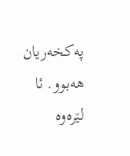په‌كخه‌ریان هه‌بوو. ئا لێره‌وه‌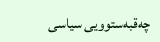چه‌قبه‌ستوویی سیاسی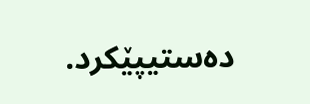ده‌ستیپێكرد.